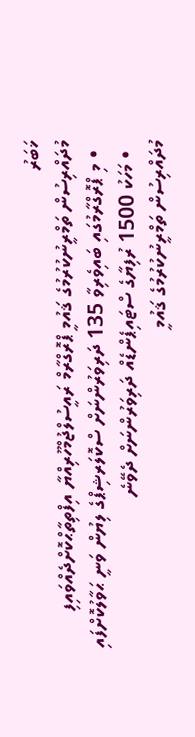ޚަބަރު
މުދައްރިސުން ތަމްރީނުކުރުމުގެ ޤައުމީ ޕްރޮގްރާމް ރައީސުލްޖުމްހޫރިއްޔާ އިފްތިތާޙްކޮށްދެއްވައިފި
  • މި ޕްރޮގްރާމުގައި ބައިވެރިވާ 135 ދަރިވަރުންނަށް ސްކޮލަރޝިޕްގެ ލިޔުން ވަނީ ޙަވާލުކޮށްފައި
  • މަހަކު 1500 ރުފިޔާގެ ސްޓައިޕެންޑެއް ދަރިވަރުންނަށް ދެވޭނެ
މުދައްރިސުން ތަމްރީނުކުރުމުގެ ޤައުމީ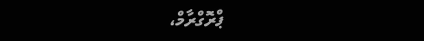ޕްރޮގްރާމް،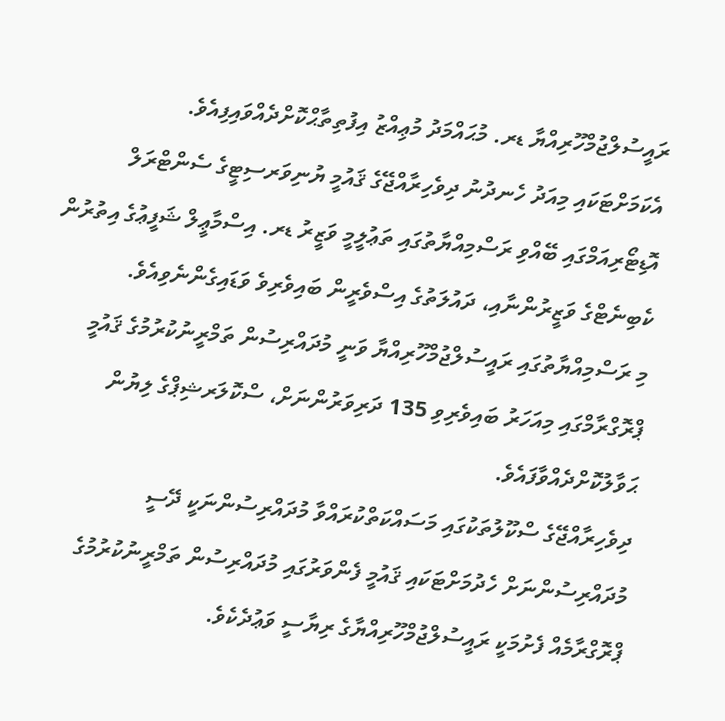ރައީސުލްޖުމްހޫރިއްޔާ ޑރ. މުޙައްމަދު މުޢިއްޒު އިފުތިތާޙްކޮށްދެއްވައިފިއެވެ.
އެކަމަށްޓަކައި މިއަދު ހެނދުނު ދިވެހިރާއްޖޭގެ ޤައުމީ ޔުނިވަރސިޓީގެ ސެންޓްރަލް އޮޑިޓޯރިއަމްގައި ބޭއްވި ރަސްމިއްޔާތުގައި ތަޢުލީމީ ވަޒީރު ޑރ. އިސްމާޢީލް ޝަފީޢުގެ އިތުރުން ކެބިނެޓްގެ ވަޒީރުންނާއި، ދައުލަތުގެ އިސްވެރީން ބައިވެރިވެ ވަޑައިގެންނެވިއެވެ.
މި ރަސްމިއްޔާތުގައި ރައީސުލްޖުމްހޫރިއްޔާ ވަނީ މުދައްރިސުން ތަމްރީނުކުރުމުގެ ޤައުމީ ޕްރޮގްރާމްގައި މިއަހަރު ބައިވެރިވި 135 ދަރިވަރުންނަށް، ސްކޮލަރޝިޕްގެ ލިޔުން ޙަވާލުކޮށްދެއްވާފައެވެ.
ދިވެހިރާއްޖޭގެ ސްކޫލުތަކުގައި މަސައްކަތްކުރައްވާ މުދައްރިސުންނަކީ ދޭސީ މުދައްރިސުންނަށް ހެދުމަށްޓަކައި ޤައުމީ ފެންވަރުގައި މުދައްރިސުން ތަމްރީނުކުރުމުގެ ޕްރޮގްރާމެއް ފެށުމަކީ ރައީސުލްޖުމްހޫރިއްޔާގެ ރިޔާސީ ވަޢުދެކެވެ.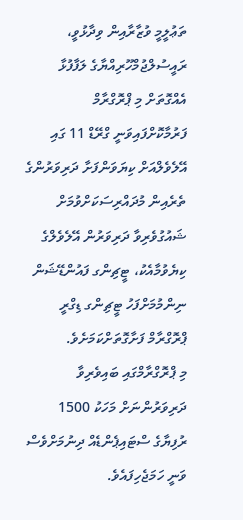ތަޢުލީމީ ވުޒާރާއިން ވިދާޅުވީ، ރައީސުލްޖުމްހޫރިއްޔާގެ ލަފާފުޅާ އެއްގޮތަށް މި ޕްރޮގްރާމް ފަރުމާކޮށްފައިވަނީ ގްރޭޑް 11 ގައި އޭލެވެލްއަށް ކިޔަވަންފަށާ ދަރިވަރުންގެ ތެރެއިން މުދައްރިސަކަށްވުމަށް ޝައުގުވެރިވާ ދަރިވަރުން އޭލެވެލްގެ ކިޔެވުމާއެކު، ޓީޗިންގ ފައުންޑޭޝަން ނިންމުމަށްފަހު ޓީޗިންގ ޑިގްރީ ޕްރޮގްރާމް ފަށާގޮތަށްކަމަށެވެ.
މި ޕްރޮގްރާމްގައި ބައިވެރިވާ ދަރިވަރުންނަށް މަހަކު 1500 ރުފިޔާގެ ސްޓައިޕެންޑެއް ދިނުމަށްވެސް ވަނީ ހަމަޖެހިފައެވެ.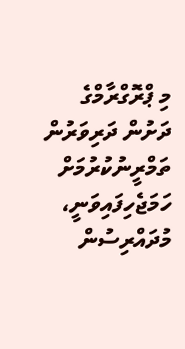މި ޕްރޮގްރާމްގެ ދަށުން ދަރިވަރުން ތަމްރީނުކުރުމަށް ހަމަޖެހިފައިވަނީ، މުދައްރިސުން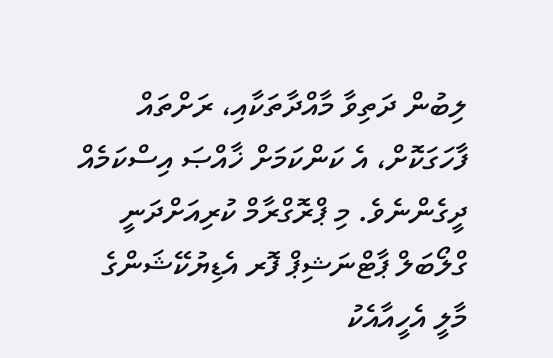ލިބުން ދަތިވާ މާއްދާތަކާއި، ރަށްތައް ފާހަގަކޮށް، އެ ކަންކަމަށް ޚާއްޞަ އިސްކަމެއް ދީގެންނެވެ. މި ޕްރޮގްރާމް ކުރިއަށްދަނީ ގްލޯބަލް ޕާޓްނަޝިޕް ފޮރ އެޑިޔުކޭޝަންގެ މާލީ އެހީއާއެކު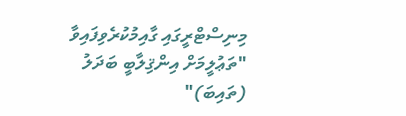މިނިސްޓްރީގައި ގާއިމުކުރެވިފައިވާ "ތަޢުލީމަށް އިންޤިލާބީ ބަދަލު (ތައިބަ)"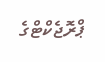ޕްރޮޖެކްޓްގެ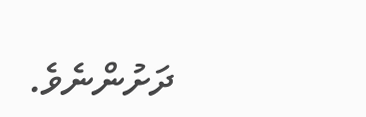ދަށުންނެވެ.